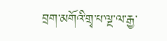བྲག་མགོའི་གྲྭ་པ་ལྔ་ལ་རྒྱ་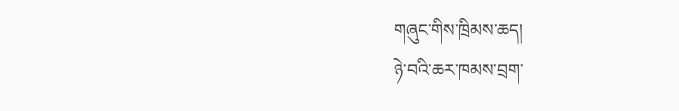གཞུང་གིས་ཁྲིམས་ཆད།
ཉེ་བའི་ཆར་ཁམས་བྲག་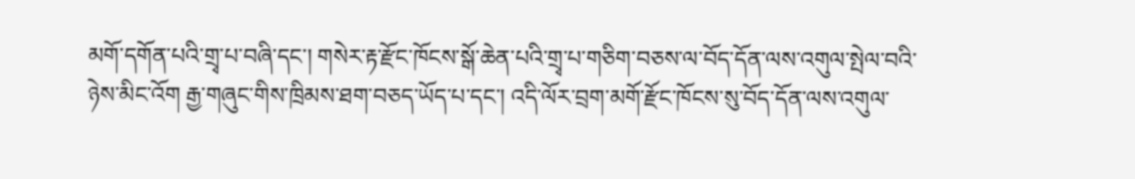མགོ་དགོན་པའི་གྲྭ་པ་བཞི་དང་། གསེར་རྟ་རྫོང་ཁོངས་སྒོ་ཆེན་པའི་གྲྭ་པ་གཅིག་བཅས་ལ་བོད་དོན་ལས་འགུལ་སྤེལ་བའི་ཉེས་མིང་འོག རྒྱ་གཞུང་གིས་ཁྲིམས་ཐག་བཅད་ཡོད་པ་དང་། འདི་ལོར་བྲག་མགོ་རྫོང་ཁོངས་སུ་བོད་དོན་ལས་འགུལ་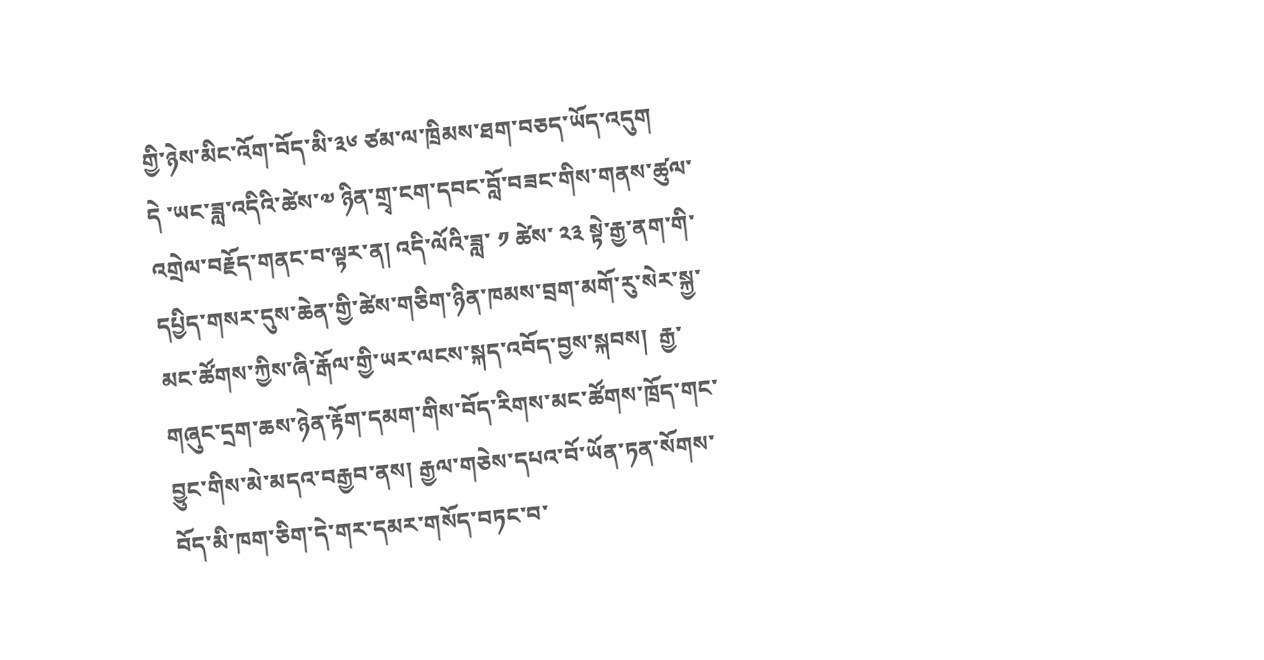གྱི་ཉེས་མིང་འོག་བོད་མི་༣༦ ཙམ་ལ་ཁྲིམས་ཐག་བཅད་ཡོད་འདུག
དེ ་ཡང་ཟླ་འདིའི་ཚེས་༧ ཉིན་གྲྭ་ངག་དབང་བློ་བཟང་གིས་གནས་ཚུལ་འགྲེལ་བརྗོད་གནང་བ་ལྟར་ན། འདི་ལོའི་ཟླ་ ༡ ཚེས་ ༢༣ སྟེ་རྒྱ་ནག་གི་དཔྱིད་གསར་དུས་ཆེན་གྱི་ཚེས་གཅིག་ཉིན་ཁམས་བྲག་མགོ་རུ་སེར་སྐྱ་མང་ཚོགས་ཀྱིས་ཞི་རྒོལ་གྱི་ཡར་ལངས་སྐད་འབོད་བྱས་སྐབས།  རྒྱ་གཞུང་དྲག་ཆས་ཉེན་རྟོག་དམག་གིས་བོད་རིགས་མང་ཚོགས་ཁྲོད་གང་བྱུང་གིས་མེ་མདའ་བརྒྱབ་ནས། རྒྱལ་གཅེས་དཔའ་བོ་ཡོན་ཏན་སོགས་བོད་མི་ཁག་ཅིག་དེ་གར་དམར་གསོད་བཏང་བ་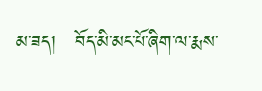མ་ཟད།   བོད་མི་མང་པོ་ཞིག་ལ་རྨས་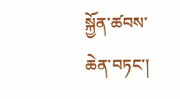སྐྱོན་ཚབས་ཆེན་བཏང་།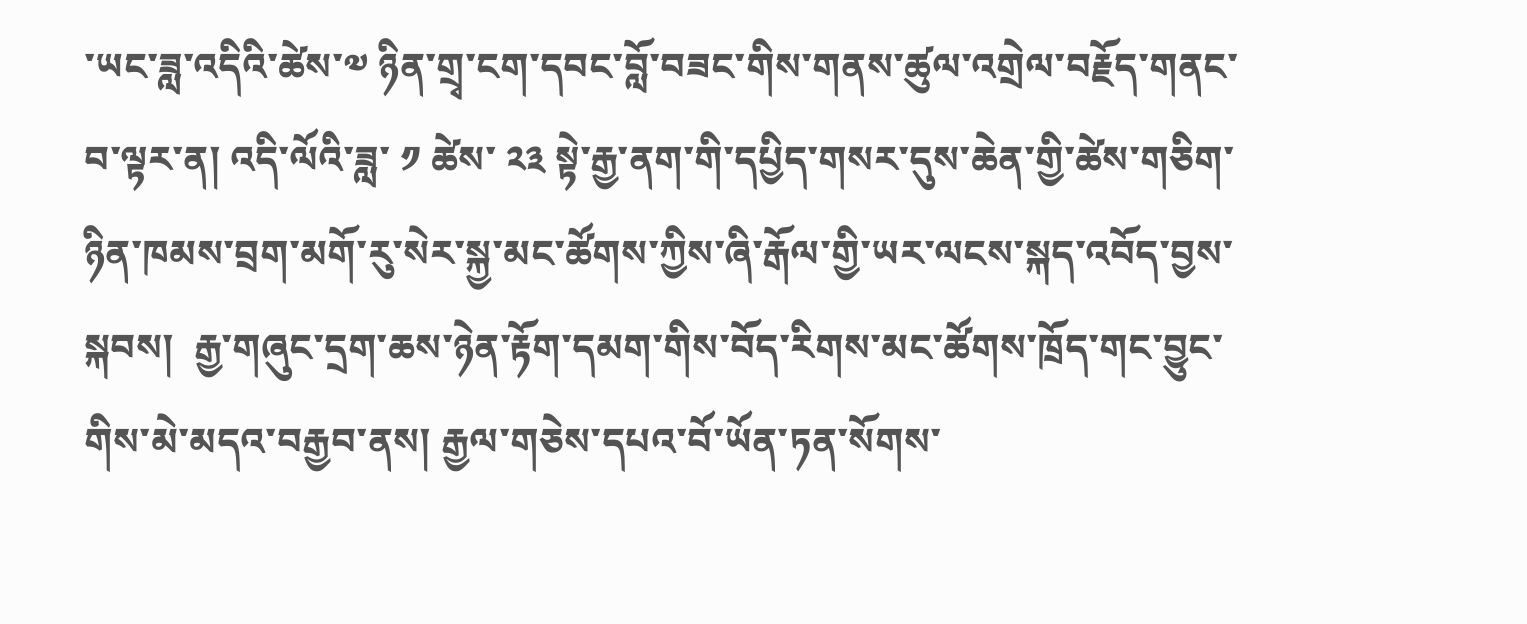་ཡང་ཟླ་འདིའི་ཚེས་༧ ཉིན་གྲྭ་ངག་དབང་བློ་བཟང་གིས་གནས་ཚུལ་འགྲེལ་བརྗོད་གནང་བ་ལྟར་ན། འདི་ལོའི་ཟླ་ ༡ ཚེས་ ༢༣ སྟེ་རྒྱ་ནག་གི་དཔྱིད་གསར་དུས་ཆེན་གྱི་ཚེས་གཅིག་ཉིན་ཁམས་བྲག་མགོ་རུ་སེར་སྐྱ་མང་ཚོགས་ཀྱིས་ཞི་རྒོལ་གྱི་ཡར་ལངས་སྐད་འབོད་བྱས་སྐབས།  རྒྱ་གཞུང་དྲག་ཆས་ཉེན་རྟོག་དམག་གིས་བོད་རིགས་མང་ཚོགས་ཁྲོད་གང་བྱུང་གིས་མེ་མདའ་བརྒྱབ་ནས། རྒྱལ་གཅེས་དཔའ་བོ་ཡོན་ཏན་སོགས་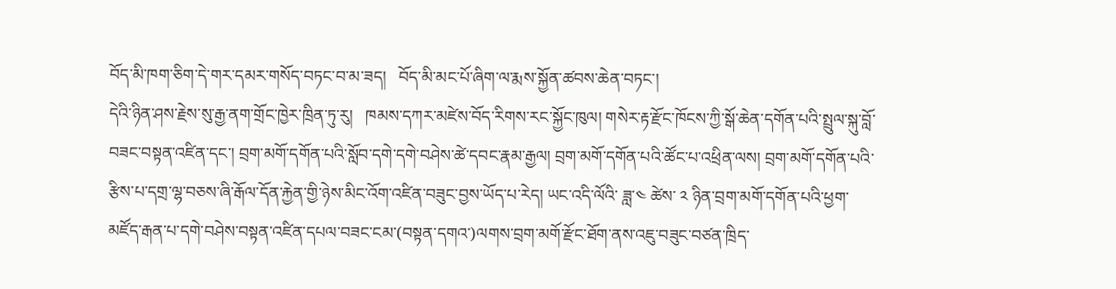བོད་མི་ཁག་ཅིག་དེ་གར་དམར་གསོད་བཏང་བ་མ་ཟད།   བོད་མི་མང་པོ་ཞིག་ལ་རྨས་སྐྱོན་ཚབས་ཆེན་བཏང་།
དེའི་ཉིན་ཤས་རྗེས་སུ་རྒྱ་ནག་གྲོང་ཁྱེར་ཁྲིན་ཏུ་རུ།   ཁམས་དཀར་མཛེས་བོད་རིགས་རང་སྐྱོང་ཁུལ། གསེར་རྟ་རྫོང་ཁོངས་ཀྱི་སྒོ་ཆེན་དགོན་པའི་སྤྲུལ་སྐུ་བློ་བཟང་བསྟན་འཛིན་དང་། བྲག་མགོ་དགོན་པའི་སློབ་དགེ་དགེ་བཤེས་ཚེ་དབང་རྣམ་རྒྱལ། བྲག་མགོ་དགོན་པའི་ཚོང་པ་འཕྲིན་ལས། བྲག་མགོ་དགོན་པའི་རྩིས་པ་དགྲ་ལྷ་བཅས་ཞི་རྒོལ་དོན་རྐྱེན་གྱི་ཉེས་མིང་འོག་འཛིན་བཟུང་བྱས་ཡོད་པ་རེད། ཡང་འདི་ལོའི་ ཟླ་༤ ཚེས་ ༢ ཉིན་བྲག་མགོ་དགོན་པའི་ཕྱག་མཛོད་རྒན་པ་དགེ་བཤེས་བསྟན་འཛིན་དཔལ་བཟང་ངམ་(བསྟན་དགའ་)ལགས་བྲག་མགོ་རྫོང་ཐོག་ནས་འཇུ་བཟུང་བཙན་ཁྲིད་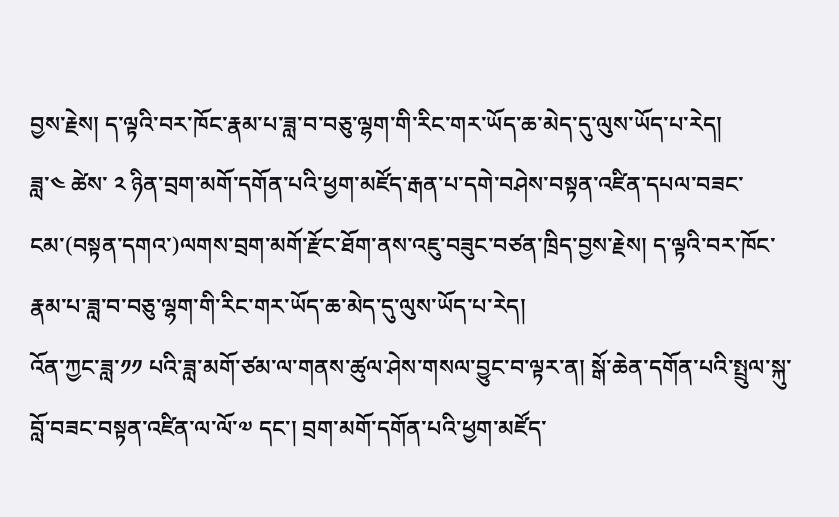བྱས་རྗེས། ད་ལྟའི་བར་ཁོང་རྣམ་པ་ཟླ་བ་བཅུ་ལྷག་གི་རིང་གར་ཡོད་ཆ་མེད་དུ་ལུས་ཡོད་པ་རེད།
ཟླ་༤ ཚེས་ ༢ ཉིན་བྲག་མགོ་དགོན་པའི་ཕྱག་མཛོད་རྒན་པ་དགེ་བཤེས་བསྟན་འཛིན་དཔལ་བཟང་ངམ་(བསྟན་དགའ་)ལགས་བྲག་མགོ་རྫོང་ཐོག་ནས་འཇུ་བཟུང་བཙན་ཁྲིད་བྱས་རྗེས། ད་ལྟའི་བར་ཁོང་རྣམ་པ་ཟླ་བ་བཅུ་ལྷག་གི་རིང་གར་ཡོད་ཆ་མེད་དུ་ལུས་ཡོད་པ་རེད།
འོན་ཀྱང་ཟླ་༡༡ པའི་ཟླ་མགོ་ཙམ་ལ་གནས་ཚུལ་ཤེས་གསལ་བྱུང་བ་ལྟར་ན། སྒོ་ཆེན་དགོན་པའི་སྤྲུལ་སྐུ་བློ་བཟང་བསྟན་འཛིན་ལ་ལོ་༧ དང་། བྲག་མགོ་དགོན་པའི་ཕྱག་མཛོད་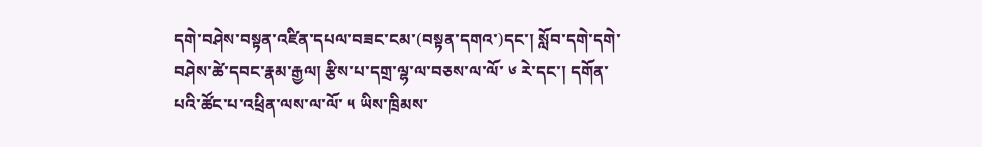དགེ་བཤེས་བསྟན་འཛིན་དཔལ་བཟང་ངམ་(བསྟན་དགའ་)དང་། སློབ་དགེ་དགེ་བཤེས་ཚེ་དབང་རྣམ་རྒྱལ། རྩིས་པ་དགྲ་ལྷ་ལ་བཅས་ལ་ལོ་ ༦ རེ་དང་། དགོན་པའི་ཚོང་པ་འཕྲིན་ལས་ལ་ལོ་ ༥ ཡིས་ཁྲིམས་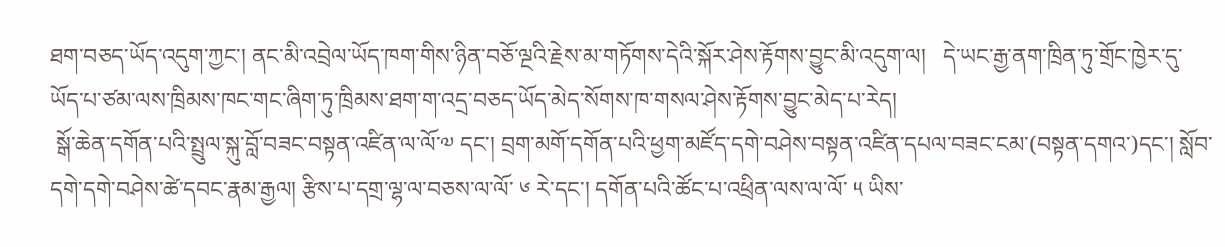ཐག་བཅད་ཡོད་འདུག་ཀྱང་། ནང་མི་འབྲེལ་ཡོད་ཁག་གིས་ཉིན་བཅོ་ལྔའི་རྗེས་མ་གཏོགས་དེའི་སྐོར་ཤེས་རྟོགས་བྱུང་མི་འདུག་ལ།   དེ་ཡང་རྒྱ་ནག་ཁྲིན་ཏུ་གྲོང་ཁྱེར་དུ་ཡོད་པ་ཙམ་ལས་ཁྲིམས་ཁང་གང་ཞིག་ཏུ་ཁྲིམས་ཐག་ག་འདྲ་བཅད་ཡོད་མེད་སོགས་ཁ་གསལ་ཤེས་རྟོགས་བྱུང་མེད་པ་རེད།
 སྒོ་ཆེན་དགོན་པའི་སྤྲུལ་སྐུ་བློ་བཟང་བསྟན་འཛིན་ལ་ལོ་༧ དང་། བྲག་མགོ་དགོན་པའི་ཕྱག་མཛོད་དགེ་བཤེས་བསྟན་འཛིན་དཔལ་བཟང་ངམ་(བསྟན་དགའ་)དང་། སློབ་དགེ་དགེ་བཤེས་ཚེ་དབང་རྣམ་རྒྱལ། རྩིས་པ་དགྲ་ལྷ་ལ་བཅས་ལ་ལོ་ ༦ རེ་དང་། དགོན་པའི་ཚོང་པ་འཕྲིན་ལས་ལ་ལོ་ ༥ ཡིས་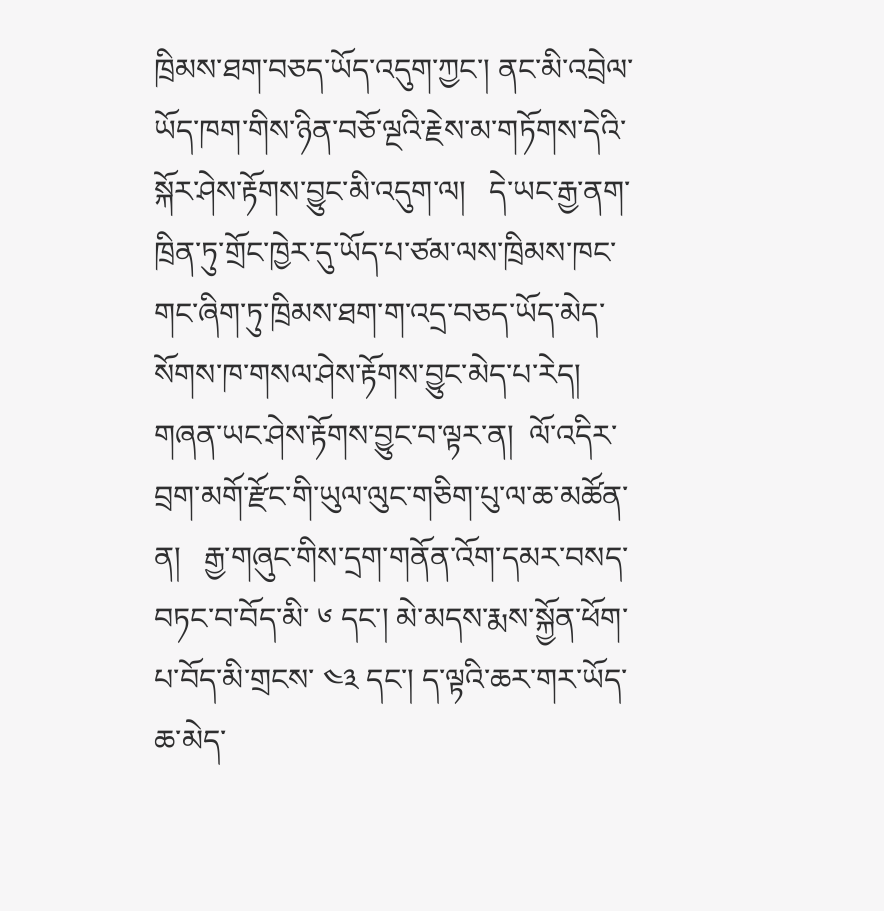ཁྲིམས་ཐག་བཅད་ཡོད་འདུག་ཀྱང་། ནང་མི་འབྲེལ་ཡོད་ཁག་གིས་ཉིན་བཅོ་ལྔའི་རྗེས་མ་གཏོགས་དེའི་སྐོར་ཤེས་རྟོགས་བྱུང་མི་འདུག་ལ།   དེ་ཡང་རྒྱ་ནག་ཁྲིན་ཏུ་གྲོང་ཁྱེར་དུ་ཡོད་པ་ཙམ་ལས་ཁྲིམས་ཁང་གང་ཞིག་ཏུ་ཁྲིམས་ཐག་ག་འདྲ་བཅད་ཡོད་མེད་སོགས་ཁ་གསལ་ཤེས་རྟོགས་བྱུང་མེད་པ་རེད།
གཞན་ཡང་ཤེས་རྟོགས་བྱུང་བ་ལྟར་ན།  ལོ་འདིར་བྲག་མགོ་རྫོང་གི་ཡུལ་ལུང་གཅིག་པུ་ལ་ཆ་མཚོན་ན།   རྒྱ་གཞུང་གིས་དྲག་གནོན་འོག་དམར་བསད་བཏང་བ་བོད་མི་ ༦ དང་། མེ་མདས་རྨས་སྐྱོན་ཕོག་པ་བོད་མི་གྲངས་ ༤༣ དང་། ད་ལྟའི་ཆར་གར་ཡོད་ཆ་མེད་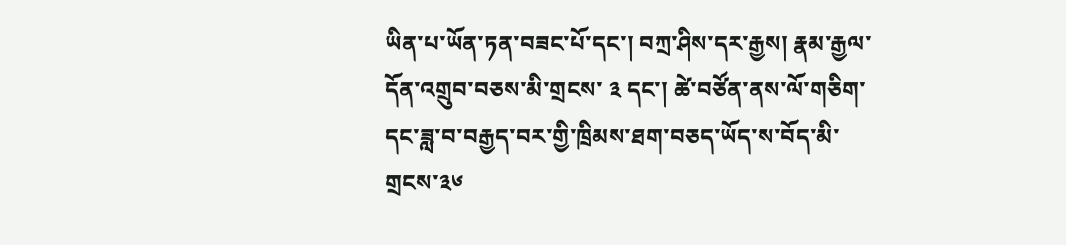ཡིན་པ་ཡོན་ཏན་བཟང་པོ་དང་། བཀྲ་ཤིས་དར་རྒྱས། རྣམ་རྒྱལ་དོན་འགྲུབ་བཅས་མི་གྲངས་ ༣ དང་། ཚེ་བཙོན་ནས་ལོ་གཅིག་དང་ཟླ་བ་བརྒྱད་བར་གྱི་ཁྲིམས་ཐག་བཅད་ཡོད་ས་བོད་མི་གྲངས་༣༦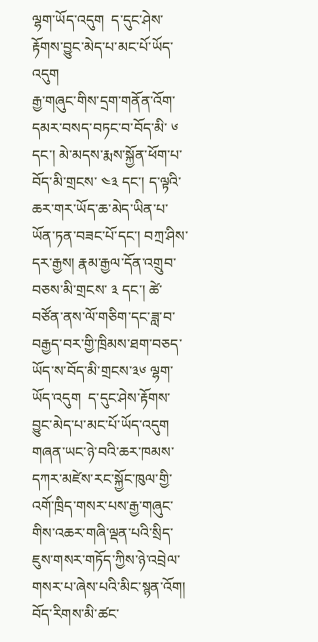ལྷག་ཡོད་འདུག  ད་དུང་ཤེས་རྟོགས་བྱུང་མེད་པ་མང་པོ་ཡོད་འདུག
རྒྱ་གཞུང་གིས་དྲག་གནོན་འོག་དམར་བསད་བཏང་བ་བོད་མི་ ༦ དང་། མེ་མདས་རྨས་སྐྱོན་ཕོག་པ་བོད་མི་གྲངས་ ༤༣ དང་། ད་ལྟའི་ཆར་གར་ཡོད་ཆ་མེད་ཡིན་པ་ཡོན་ཏན་བཟང་པོ་དང་། བཀྲ་ཤིས་དར་རྒྱས། རྣམ་རྒྱལ་དོན་འགྲུབ་བཅས་མི་གྲངས་ ༣ དང་། ཚེ་བཙོན་ནས་ལོ་གཅིག་དང་ཟླ་བ་བརྒྱད་བར་གྱི་ཁྲིམས་ཐག་བཅད་ཡོད་ས་བོད་མི་གྲངས་༣༦ ལྷག་ཡོད་འདུག  ད་དུང་ཤེས་རྟོགས་བྱུང་མེད་པ་མང་པོ་ཡོད་འདུག
གཞན་ཡང་ཉེ་བའི་ཆར་ཁམས་དཀར་མཛེས་རང་སྐྱོང་ཁུལ་གྱི་འགོ་ཁྲིད་གསར་པས་རྒྱ་གཞུང་གིས་འཆར་གཞི་ལྡན་པའི་སྲིད་ཇུས་གསར་གཏོད་ཀྱིས་ཉེ་འབྲེལ་གསར་པ་ཞེས་པའི་མིང་སྙན་འོག། བོད་རིགས་མི་ཚང་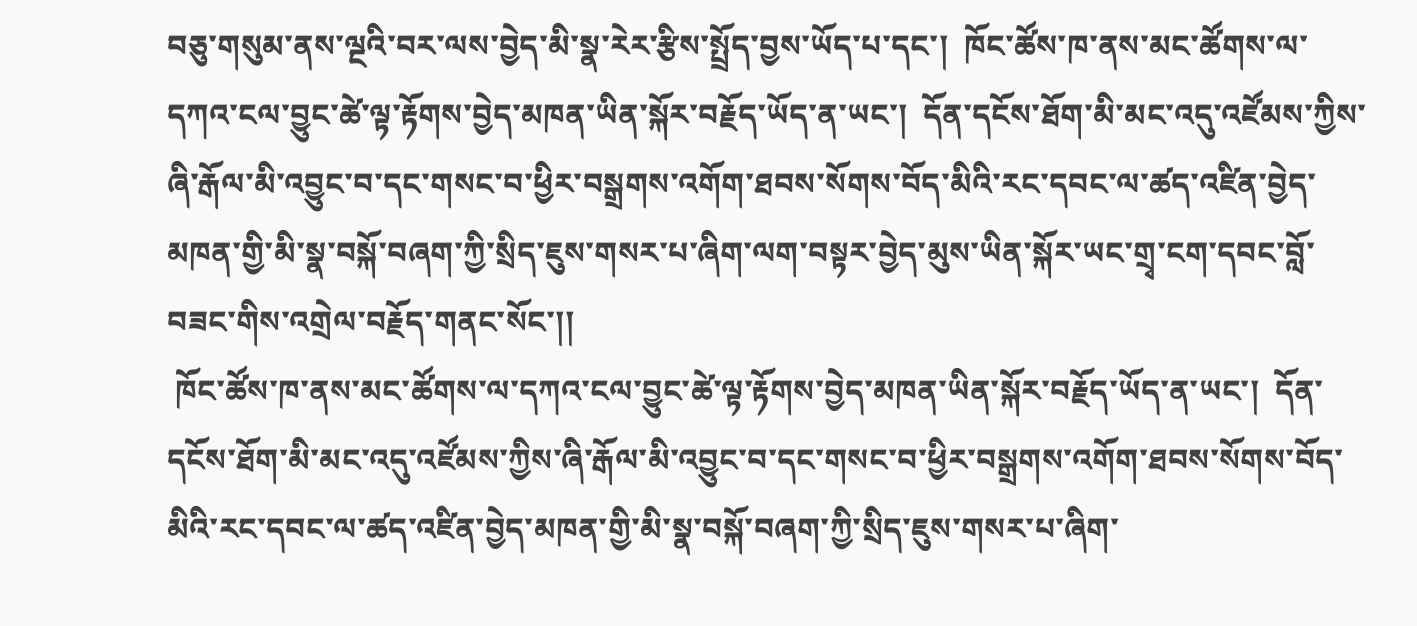བཅུ་གསུམ་ནས་ལྔའི་བར་ལས་བྱེད་མི་སྣ་རེར་རྩིས་སྤྲོད་བྱས་ཡོད་པ་དང་།  ཁོང་ཚོས་ཁ་ནས་མང་ཚོགས་ལ་དཀའ་ངལ་བྱུང་ཚེ་ལྟ་རྟོགས་བྱེད་མཁན་ཡིན་སྐོར་བརྗོད་ཡོད་ན་ཡང་།  དོན་དངོས་ཐོག་མི་མང་འདུ་འཛོམས་ཀྱིས་ཞི་རྒོལ་མི་འབྱུང་བ་དང་གསང་བ་ཕྱིར་བསྒྲགས་འགོག་ཐབས་སོགས་བོད་མིའི་རང་དབང་ལ་ཚད་འཛིན་བྱེད་མཁན་གྱི་མི་སྣ་བསྐོ་བཞག་ཀྱི་སྲིད་ཇུས་གསར་པ་ཞིག་ལག་བསྟར་བྱེད་མུས་ཡིན་སྐོར་ཡང་གྲྭ་ངག་དབང་བློ་བཟང་གིས་འགྲེལ་བརྗོད་གནང་སོང་།།
 ཁོང་ཚོས་ཁ་ནས་མང་ཚོགས་ལ་དཀའ་ངལ་བྱུང་ཚེ་ལྟ་རྟོགས་བྱེད་མཁན་ཡིན་སྐོར་བརྗོད་ཡོད་ན་ཡང་།  དོན་དངོས་ཐོག་མི་མང་འདུ་འཛོམས་ཀྱིས་ཞི་རྒོལ་མི་འབྱུང་བ་དང་གསང་བ་ཕྱིར་བསྒྲགས་འགོག་ཐབས་སོགས་བོད་མིའི་རང་དབང་ལ་ཚད་འཛིན་བྱེད་མཁན་གྱི་མི་སྣ་བསྐོ་བཞག་ཀྱི་སྲིད་ཇུས་གསར་པ་ཞིག་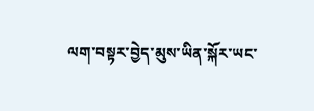ལག་བསྟར་བྱེད་མུས་ཡིན་སྐོར་ཡང་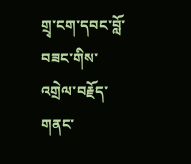གྲྭ་ངག་དབང་བློ་བཟང་གིས་འགྲེལ་བརྗོད་གནང་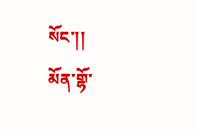སོང་།།
མོན་གྷོ་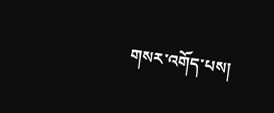གསར་འགོད་པས།